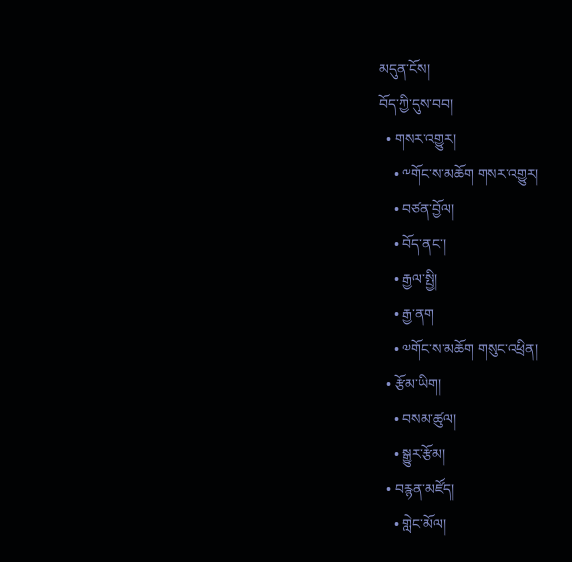མདུན་ངོས།
བོད་ཀྱི་དུས་བབ།
  • གསར་འགྱུར།
    • ༸གོང་ས་མཆོག གསར་འགྱུར།
    • བཙན་བྱོལ།
    • བོད་ནང་།
    • རྒྱལ་སྤྱི།
    • རྒྱ་ནག
    • ༧གོང་ས་མཆོག གསུང་འཕྲིན།
  • རྩོམ་ཡིག།
    • བསམ་ཚུལ།
    • སྒྱུར་རྩོམ།
  • བརྙན་མཛོད།
    • གླེང་མོལ།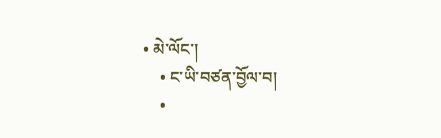• མེ་ལོང་།
    • ང་ཡི་བཙན་བྱོལ་བ།
    •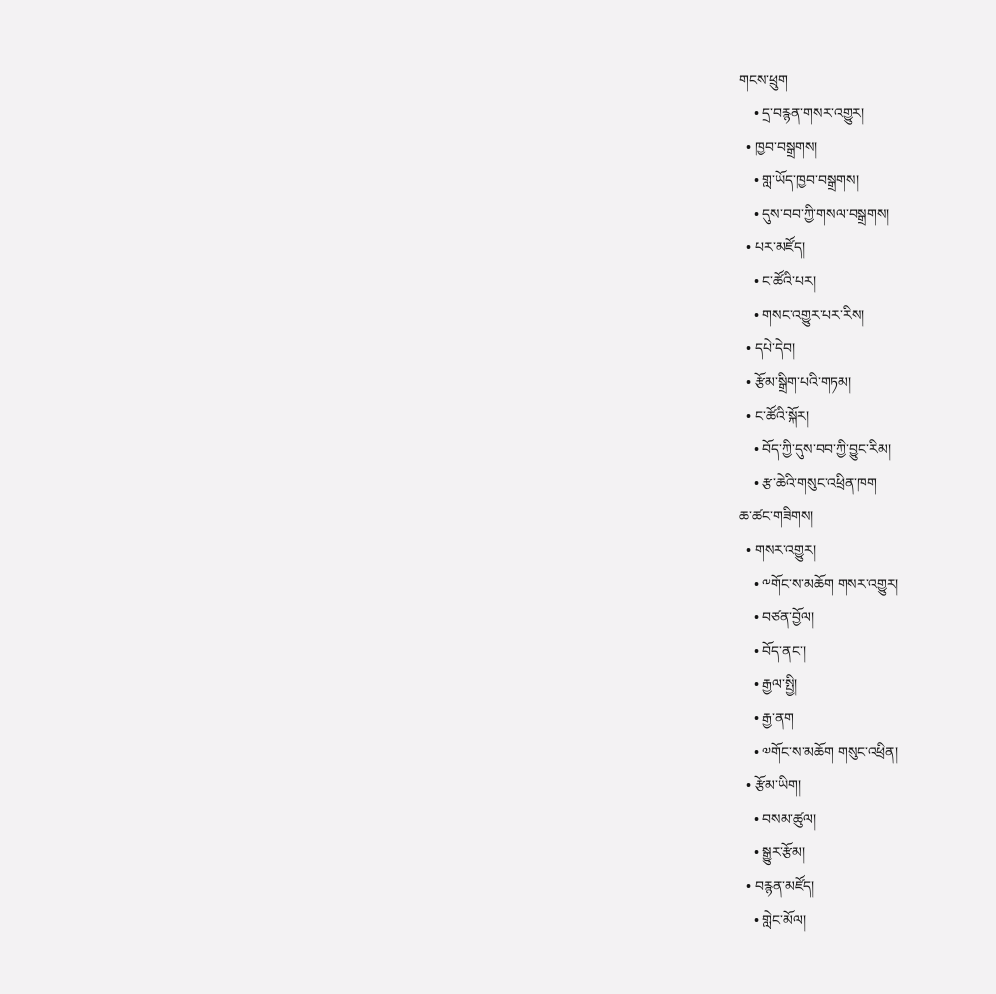གངས་ཕྲུག
    • དྲ་བརྙན་གསར་འགྱུར།
  • ཁྱབ་བསྒྲགས།
    • གླ་ཡོད་ཁྱབ་བསྒྲགས།
    • དུས་བབ་ཀྱི་གསལ་བསྒྲགས།
  • པར་མཛོད།
    • ང་ཚོའི་པར།
    • གསང་འགྱུར་པར་རིས།
  • དཔེ་དེབ།
  • རྩོམ་སྒྲིག་པའི་གཏམ།
  • ང་ཚོའི་སྐོར།
    • བོད་ཀྱི་དུས་བབ་ཀྱི་བྱུང་རིམ།
    • རྩ་ཆེའི་གསུང་འཕྲིན་ཁག
ཆ་ཚང་གཟིགས།
  • གསར་འགྱུར།
    • ༸གོང་ས་མཆོག གསར་འགྱུར།
    • བཙན་བྱོལ།
    • བོད་ནང་།
    • རྒྱལ་སྤྱི།
    • རྒྱ་ནག
    • ༧གོང་ས་མཆོག གསུང་འཕྲིན།
  • རྩོམ་ཡིག།
    • བསམ་ཚུལ།
    • སྒྱུར་རྩོམ།
  • བརྙན་མཛོད།
    • གླེང་མོལ།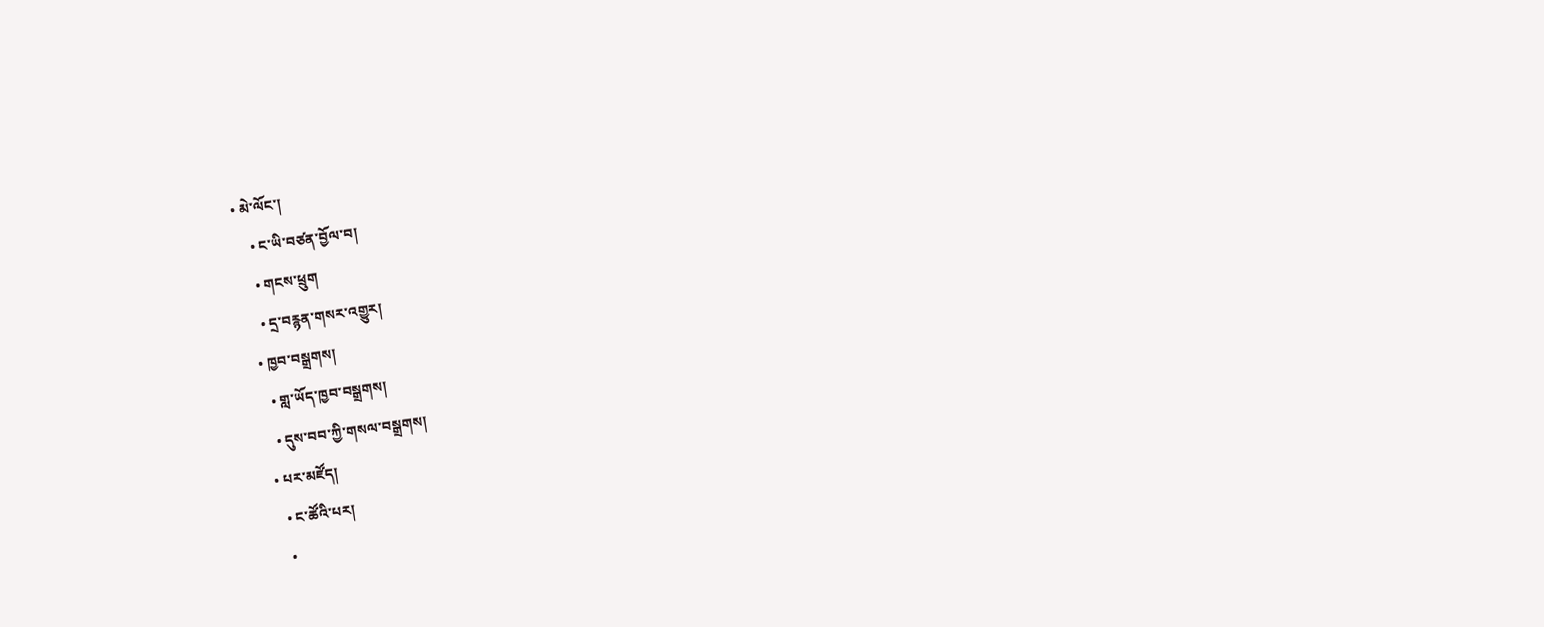• མེ་ལོང་།
    • ང་ཡི་བཙན་བྱོལ་བ།
    • གངས་ཕྲུག
    • དྲ་བརྙན་གསར་འགྱུར།
  • ཁྱབ་བསྒྲགས།
    • གླ་ཡོད་ཁྱབ་བསྒྲགས།
    • དུས་བབ་ཀྱི་གསལ་བསྒྲགས།
  • པར་མཛོད།
    • ང་ཚོའི་པར།
    •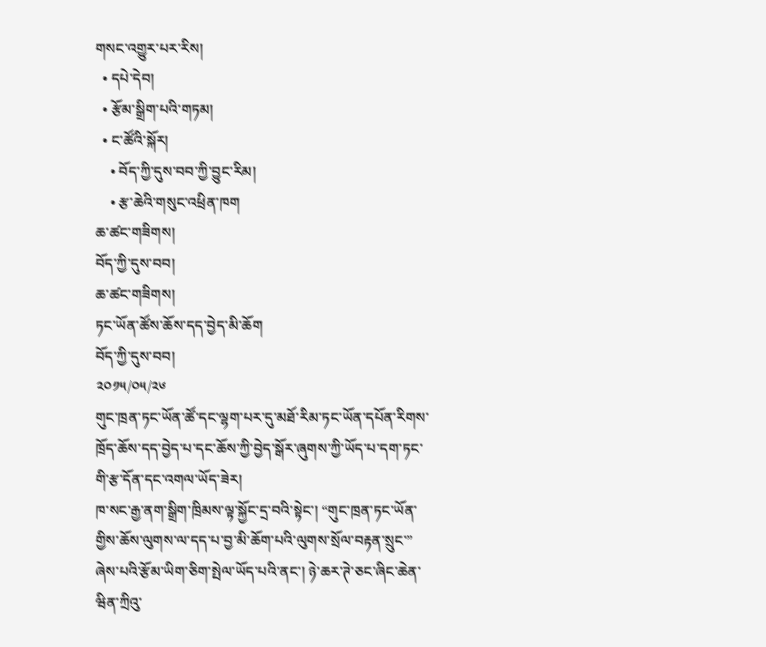གསང་འགྱུར་པར་རིས།
  • དཔེ་དེབ།
  • རྩོམ་སྒྲིག་པའི་གཏམ།
  • ང་ཚོའི་སྐོར།
    • བོད་ཀྱི་དུས་བབ་ཀྱི་བྱུང་རིམ།
    • རྩ་ཆེའི་གསུང་འཕྲིན་ཁག
ཆ་ཚང་གཟིགས།
བོད་ཀྱི་དུས་བབ།
ཆ་ཚང་གཟིགས།
ཏང་ཡོན་ཚོས་ཆོས་དད་བྱེད་མི་ཆོག
བོད་ཀྱི་དུས་བབ།
༢༠༡༥/༠༥/༢༦
གུང་ཁྲན་ཏང་ཡོན་ཚོ་དང་ལྷག་པར་དུ་མཐོ་རིམ་ཏང་ཡོན་དཔོན་རིགས་ཁྲོད་ཆོས་དད་བྱེད་པ་དང་ཆོས་ཀྱི་བྱེད་སྒོར་ཞུགས་ཀྱི་ཡོད་པ་དག་ཏང་གི་རྩ་དོན་དང་འགལ་ཡོད་ཟེར།
ཁ་སང་རྒྱ་ནག་སྒྲིག་ཁྲིམས་ལྟ་སྐྱོང་དྲ་བའི་སྟེང་། “གུང་ཁྲན་ཏང་ཡོན་གྱིས་ཆོས་ལུགས་ལ་དད་པ་བྱ་མི་ཆོག་པའི་ལུགས་སྲོལ་བརྟན་སྲུང་” ཞེས་པའི་རྩོམ་ཡིག་ཅིག་སྤེལ་ཡོད་པའི་ནང་། ཉེ་ཆར་ཊེ་ཅང་ཞིང་ཆེན་ཝིན་ཀྲིའུ་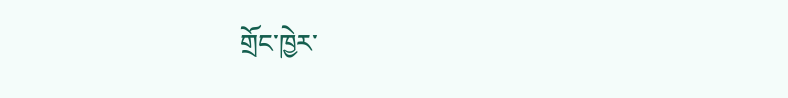གྲོང་ཁྱེར་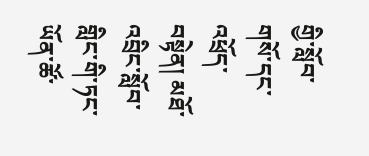གྱི་སློབ་གསོ་དང་འཕྲོད་བསྟེན། མཐོ་འབྲིང་སློབ་གླིང་གི་ཏང་ཡོན་ཚོ་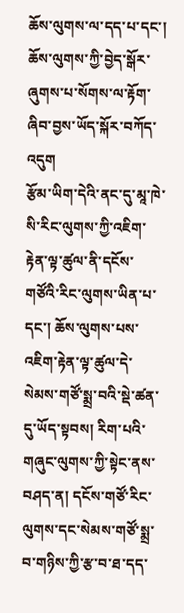ཆོས་ལུགས་ལ་དད་པ་དང་། ཆོས་ལུགས་ཀྱི་བྱེད་སྒོར་ཞུགས་པ་སོགས་ལ་རྟོག་ཞིབ་བྱས་ཡོད་སྐོར་བཀོད་འདུག
རྩོམ་ཡིག་དེའི་ནང་དུ་མཱ་ཁེ་སི་རིང་ལུགས་ཀྱི་འཇིག་རྟེན་ལྟ་ཚུལ་ནི་དངོས་གཙོའི་རིང་ལུགས་ཡིན་པ་དང་། ཆོས་ལུགས་པས་འཇིག་རྟེན་ལྟ་ཚུལ་དེ་སེམས་གཙོ་སྨྲ་བའི་སྡེ་ཚན་དུ་ཡོད་སྟབས། རིག་པའི་གཞུང་ལུགས་ཀྱི་སྟེང་ནས་བཤད་ན། དངོས་གཙོ་རིང་ལུགས་དང་སེམས་གཙོ་སྨྲ་བ་གཉིས་ཀྱི་རྩ་བ་ཐ་དད་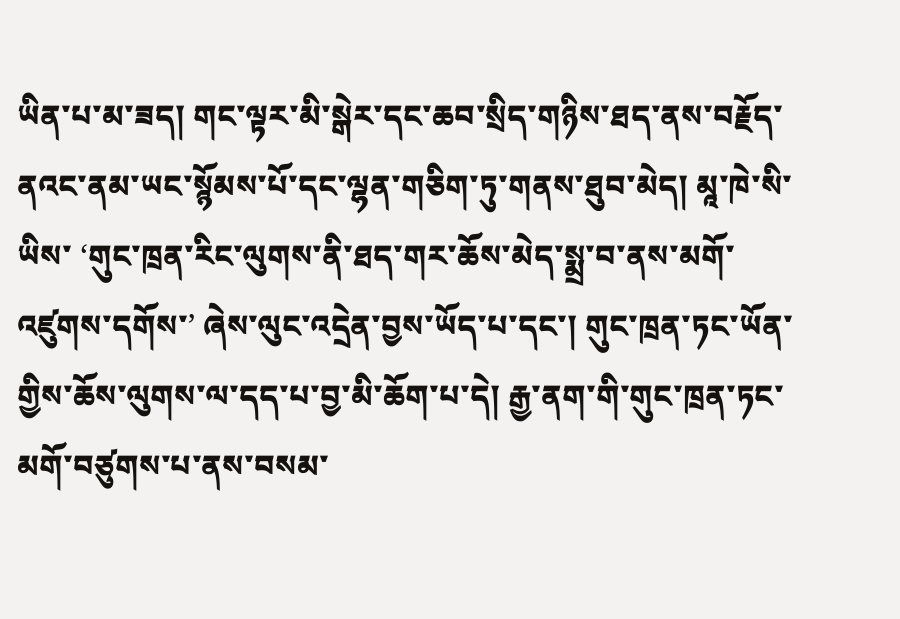ཡིན་པ་མ་ཟད། གང་ལྟར་མི་སྒེར་དང་ཆབ་སྲིད་གཉིས་ཐད་ནས་བརྗོད་ནའང་ནམ་ཡང་སྙོམས་པོ་དང་ལྷན་གཅིག་ཏུ་གནས་ཐུབ་མེད། མཱ་ཁེ་སི་ཡིས་ ‘གུང་ཁྲན་རིང་ལུགས་ནི་ཐད་གར་ཆོས་མེད་སྨྲ་བ་ནས་མགོ་འཛུགས་དགོས་’ ཞེས་ལུང་འདྲེན་བྱས་ཡོད་པ་དང་། གུང་ཁྲན་ཏང་ཡོན་གྱིས་ཆོས་ལུགས་ལ་དད་པ་བྱ་མི་ཆོག་པ་དེ། རྒྱ་ནག་གི་གུང་ཁྲན་ཏང་མགོ་བཙུགས་པ་ནས་བསམ་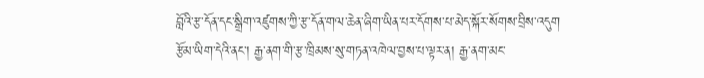བློའི་རྩ་དོན་དང་སྒྲིག་འཛུགས་ཀྱི་རྩ་དོན་གལ་ཆེན་ཞིག་ཡིན་པར་དོགས་པ་མེད་སྐོར་སོགས་བྲིས་འདུག
རྩོམ་ཡིག་དེའི་ནང་། རྒྱ་ནག་གི་རྩ་ཁྲིམས་སུ་གཏན་འཁེལ་བྱས་པ་ལྟར་ན། རྒྱ་ནག་མང་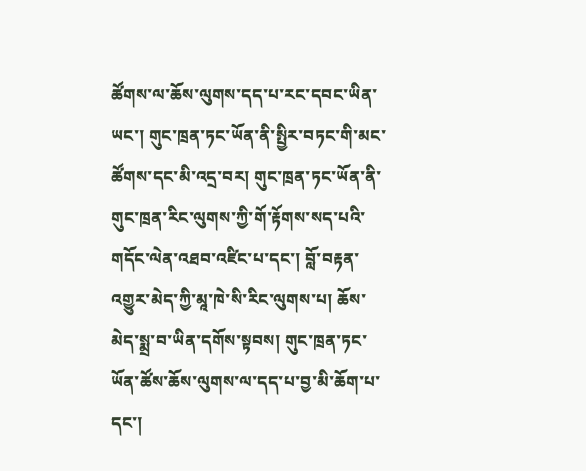ཚོགས་ལ་ཆོས་ལུགས་དད་པ་རང་དབང་ཡིན་ཡང་། གུང་ཁྲན་ཏང་ཡོན་ནི་སྤྱིར་བཏང་གི་མང་ཚོགས་དང་མི་འདྲ་བར། གུང་ཁྲན་ཏང་ཡོན་ནི་གུང་ཁྲན་རིང་ལུགས་ཀྱི་གོ་རྟོགས་སད་པའི་གདོང་ལེན་འཐབ་འཛིང་པ་དང་། བློ་བརྟན་འགྱུར་མེད་ཀྱི་མཱ་ཁེ་སི་རིང་ལུགས་པ། ཆོས་མེད་སྨྲ་བ་ཡིན་དགོས་སྟབས། གུང་ཁྲན་ཏང་ཡོན་ཚོས་ཆོས་ལུགས་ལ་དད་པ་བྱ་མི་ཆོག་པ་དང་།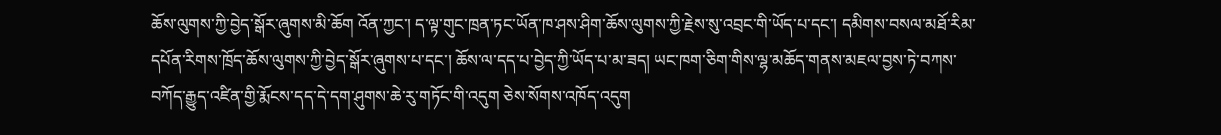ཆོས་ལུགས་ཀྱི་བྱེད་སྒོར་ཞུགས་མི་ཆོག འོན་ཀྱང་། ད་ལྟ་གུང་ཁྲན་ཏང་ཡོན་ཁ་ཤས་ཤིག་ཆོས་ལུགས་ཀྱི་རྗེས་སུ་འབྲང་གི་ཡོད་པ་དང་། དམིགས་བསལ་མཐོ་རིམ་དཔོན་རིགས་ཁྲོད་ཆོས་ལུགས་ཀྱི་བྱེད་སྒོར་ཞུགས་པ་དང་། ཆོས་ལ་དད་པ་བྱེད་ཀྱི་ཡོད་པ་མ་ཟད། ཡང་ཁག་ཅིག་གིས་ལྷ་མཆོད་གནས་མཇལ་བྱས་ཏེ་བཀས་བཀོད་རྒྱུད་འཛིན་གྱི་རྨོངས་དད་དེ་དག་ཤུགས་ཆེ་རུ་གཏོང་གི་འདུག ཅེས་སོགས་འཁོད་འདུག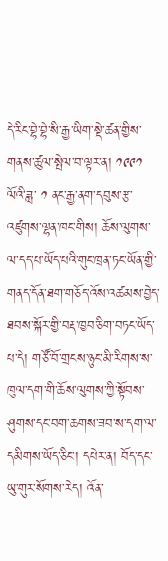དེ་རིང་བྷེ་བྷེ་སི་རྒྱ་ཡིག་སྡེ་ཚན་གྱིས་གནས་ཚུལ་སྤེལ་བ་ལྟར་ན། ༡༩༩༡ ལོའི་ཟླ་ ༡ ནང་རྒྱ་ནག་དབུས་རྩ་འཛུགས་ལྷན་ཁང་གིས། ཆོས་ལུགས་ལ་དད་པ་ཡོད་པའི་གུང་ཁྲན་ཏང་ཡོན་གྱི་གནད་དོན་ཐག་གཅོད་འོས་འཚམས་བྱེད་ཐབས་སྐོར་གྱི་བརྡ་ཁྱབ་ཅིག་བཏང་ཡོད་པ་དེ། གཙོ་བོ་གྲངས་ཉུང་མི་རིགས་ས་ཁུལ་དག་གི་ཆོས་ལུགས་ཀྱི་སྟོབས་ཤུགས་དང་བག་ཆགས་ཟབ་ས་དག་ལ་དམིགས་ཡོད་ཅིང་། དཔེར་ན། བོད་དང་ཡུ་གུར་སོགས་རེད། འོན་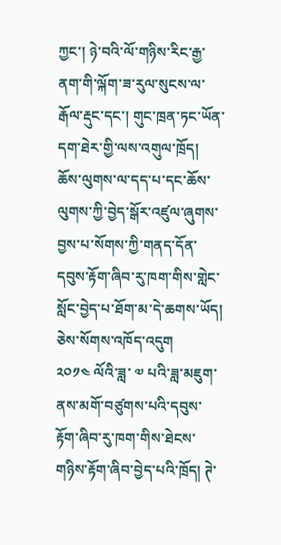ཀྱང་། ཉེ་བའི་ལོ་གཉིས་རིང་རྒྱ་ནག་གི་ལྐོག་ཟ་རུལ་སུངས་ལ་རྒོལ་རྡུང་དང་། གུང་ཁྲན་ཏང་ཡོན་དག་ཐེར་གྱི་ལས་འགུལ་ཁྲོད། ཆོས་ལུགས་ལ་དད་པ་དང་ཆོས་ལུགས་ཀྱི་བྱེད་སྒོར་འཛུལ་ཞུགས་བྱས་པ་སོགས་ཀྱི་གནད་དོན་དབུས་རྟོག་ཞིབ་རུ་ཁག་གིས་གླེང་སློང་བྱེད་པ་ཐོག་མ་དེ་ཆགས་ཡོད། ཅེས་སོགས་འཁོད་འདུག
༢༠༡༤ ལོའི་ཟླ་ ༧ པའི་ཟླ་མཇུག་ནས་མགོ་བཙུགས་པའི་དབུས་རྟོག་ཞིབ་རུ་ཁག་གིས་ཐེངས་གཉིས་རྟོག་ཞིབ་བྱེད་པའི་ཁྲོད། ཊེ་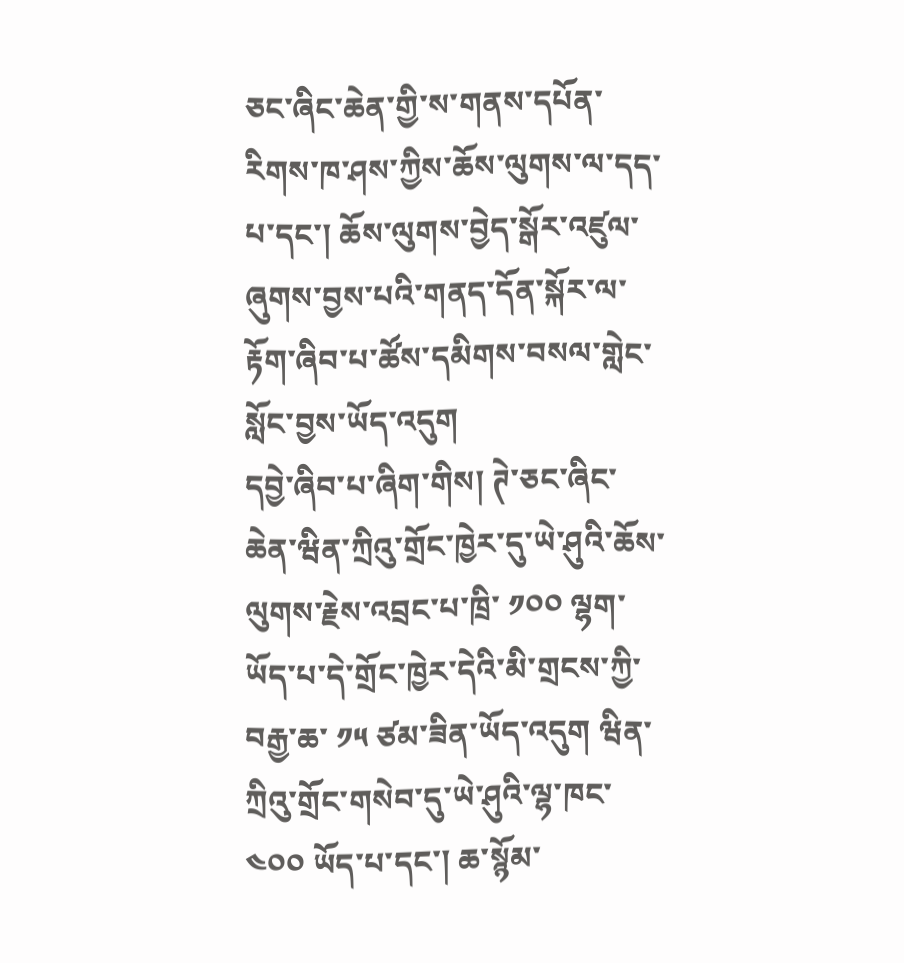ཅང་ཞིང་ཆེན་གྱི་ས་གནས་དཔོན་རིགས་ཁ་ཤས་ཀྱིས་ཆོས་ལུགས་ལ་དད་པ་དང་། ཆོས་ལུགས་བྱེད་སྒོར་འཛུལ་ཞུགས་བྱས་པའི་གནད་དོན་སྐོར་ལ་རྟོག་ཞིབ་པ་ཚོས་དམིགས་བསལ་གླེང་སློང་བྱས་ཡོད་འདུག
དབྱེ་ཞིབ་པ་ཞིག་གིས། ཊེ་ཅང་ཞིང་ཆེན་ཝིན་ཀྲིའུ་གྲོང་ཁྱེར་དུ་ཡེ་ཤུའི་ཆོས་ལུགས་རྗེས་འབྲང་པ་ཁྲི་ ༡༠༠ ལྷག་ཡོད་པ་དེ་གྲོང་ཁྱེར་དེའི་མི་གྲངས་ཀྱི་བརྒྱ་ཆ་ ༡༥ ཙམ་ཟིན་ཡོད་འདུག ཝིན་ཀྲིའུ་གྲོང་གསེབ་དུ་ཡེ་ཤུའི་ལྷ་ཁང་ ༤༠༠ ཡོད་པ་དང་། ཆ་སྙོམ་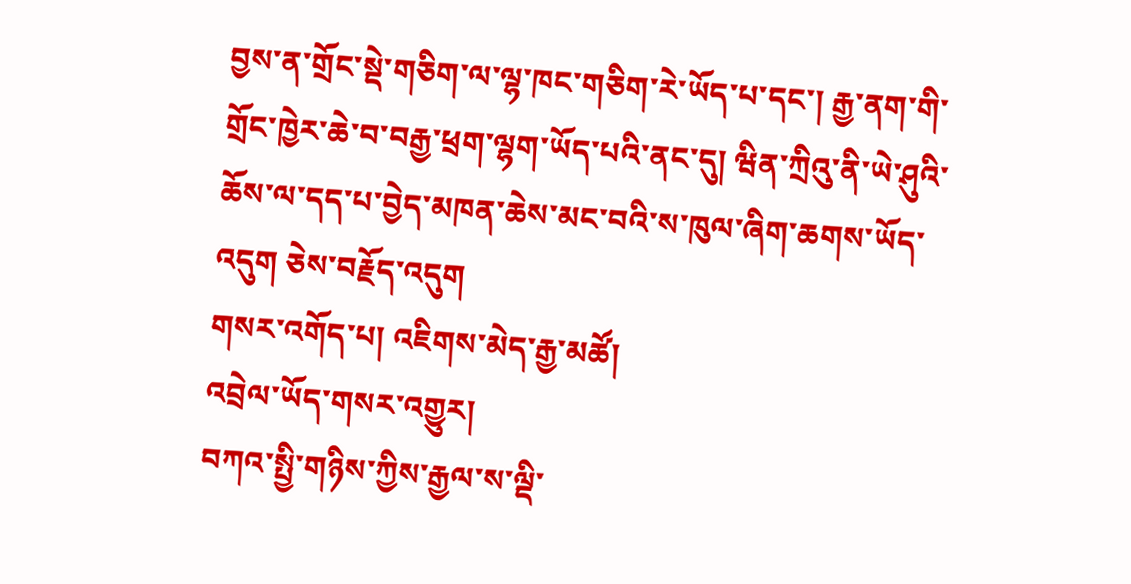བྱས་ན་གྲོང་སྡེ་གཅིག་ལ་ལྷ་ཁང་གཅིག་རེ་ཡོད་པ་དང་། རྒྱ་ནག་གི་གྲོང་ཁྱེར་ཆེ་བ་བརྒྱ་ཕྲག་ལྷག་ཡོད་པའི་ནང་དུ། ཝིན་ཀྲིའུ་ནི་ཡེ་ཤུའི་ཆོས་ལ་དད་པ་བྱེད་མཁན་ཆེས་མང་བའི་ས་ཁུལ་ཞིག་ཆགས་ཡོད་འདུག ཅེས་བརྗོད་འདུག
གསར་འགོད་པ། འཇིགས་མེད་རྒྱ་མཚོ།
འབྲེལ་ཡོད་གསར་འགྱུར།
བཀའ་སྤྱི་གཉིས་ཀྱིས་རྒྱལ་ས་ལྡི་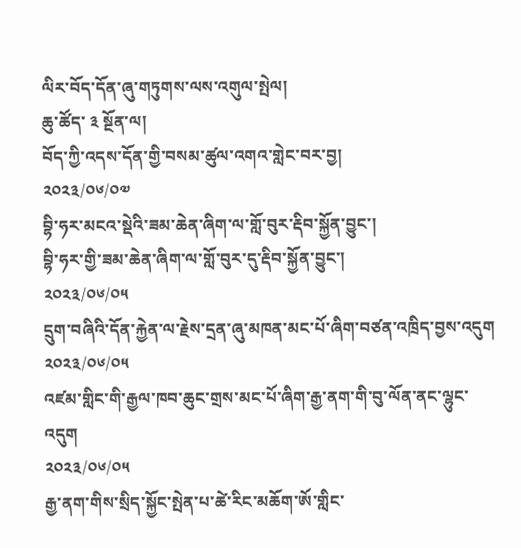ལིར་བོད་དོན་ཞུ་གཏུགས་ལས་འགུལ་སྤེལ།
ཆུ་ཚོད་ ༣ སྔོན་ལ།
བོད་ཀྱི་འདས་དོན་གྱི་བསམ་ཚུལ་འགའ་གླེང་བར་བྱ།
༢༠༢༣/༠༦/༠༧
བྷི་ཧར་མངའ་སྡེའི་ཟམ་ཆེན་ཞིག་ལ་གློ་བུར་རྡིབ་སྐྱོན་བྱུང་།
བྷི་ཧར་གྱི་ཟམ་ཆེན་ཞིག་ལ་གློ་བུར་དུ་རྡིབ་སྐྱོན་བྱུང་།
༢༠༢༣/༠༦/༠༥
དྲུག་བཞིའི་དོན་རྐྱེན་ལ་རྗེས་དྲན་ཞུ་མཁན་མང་པོ་ཞིག་བཙན་འཁྲིད་བྱས་འདུག
༢༠༢༣/༠༦/༠༥
འཛམ་གླིང་གི་རྒྱལ་ཁབ་ཆུང་གྲས་མང་པོ་ཞིག་རྒྱ་ནག་གི་བུ་ལོན་ནང་ལྷུང་འདུག
༢༠༢༣/༠༦/༠༥
རྒྱ་ནག་གིས་སྲིད་སྐྱོང་སྤེན་པ་ཚེ་རིང་མཆོག་ཨོ་གླིང་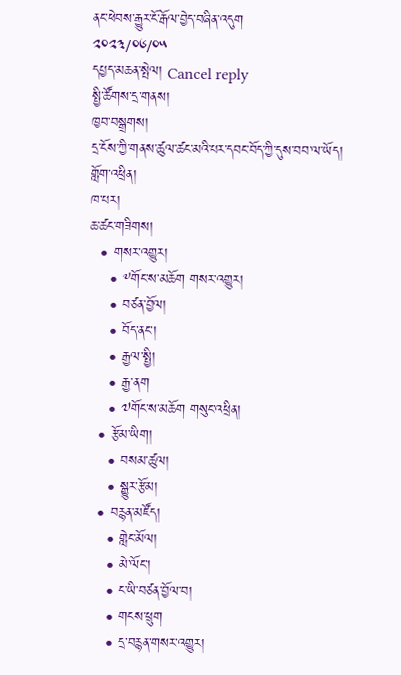ནང་ཕེབས་རྒྱུར་ངོ་རྒོལ་བྱེད་བཞིན་འདུག
༢༠༢༣/༠༦/༠༥
དཔྱད་མཆན་སྤེལ། Cancel reply
སྤྱི་ཚོགས་དྲ་གནས།
ཁྱབ་བསྒྲགས།
དྲ་ངོས་ཀྱི་གནས་ཚུལ་ཚང་མའི་པར་དབང་བོད་ཀྱི་དུས་བབ་ལ་ཡོད།
གློག་འཕྲིན།
ཁ་པར།
ཆ་ཚང་གཟིགས།
  • གསར་འགྱུར།
    • ༸གོང་ས་མཆོག གསར་འགྱུར།
    • བཙན་བྱོལ།
    • བོད་ནང་།
    • རྒྱལ་སྤྱི།
    • རྒྱ་ནག
    • ༧གོང་ས་མཆོག གསུང་འཕྲིན།
  • རྩོམ་ཡིག།
    • བསམ་ཚུལ།
    • སྒྱུར་རྩོམ།
  • བརྙན་མཛོད།
    • གླེང་མོལ།
    • མེ་ལོང་།
    • ང་ཡི་བཙན་བྱོལ་བ།
    • གངས་ཕྲུག
    • དྲ་བརྙན་གསར་འགྱུར།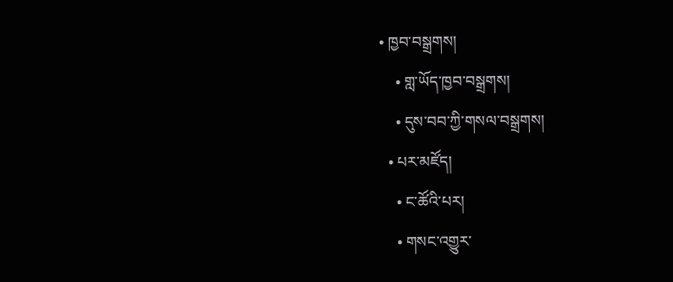• ཁྱབ་བསྒྲགས།
    • གླ་ཡོད་ཁྱབ་བསྒྲགས།
    • དུས་བབ་ཀྱི་གསལ་བསྒྲགས།
  • པར་མཛོད།
    • ང་ཚོའི་པར།
    • གསང་འགྱུར་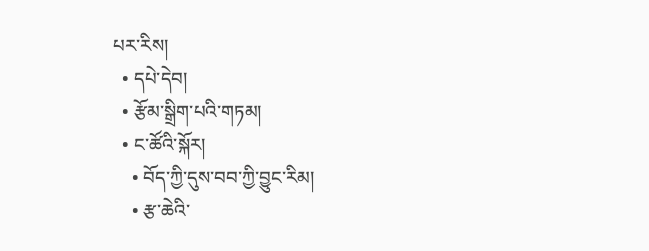པར་རིས།
  • དཔེ་དེབ།
  • རྩོམ་སྒྲིག་པའི་གཏམ།
  • ང་ཚོའི་སྐོར།
    • བོད་ཀྱི་དུས་བབ་ཀྱི་བྱུང་རིམ།
    • རྩ་ཆེའི་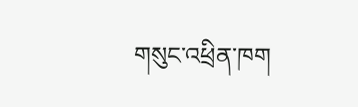གསུང་འཕྲིན་ཁག